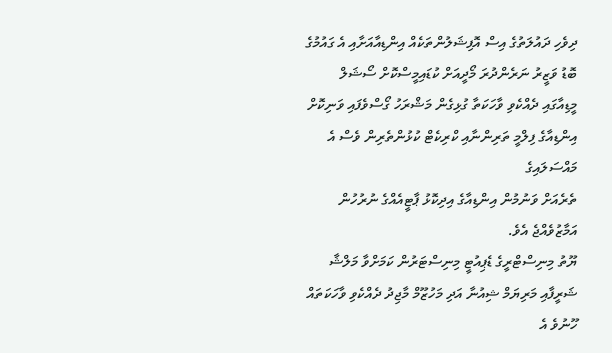ދިވެހި ދައުލަތުގެ އިސް އޮފިޝަލުންތަކެއް އިންޑިއާއަށާއި އެ ގައުމުގެ ބޮޑު ވަޒީރު ނަރެންދުރަ މޯދީއަށް ކުޑައިމީސްކޮށް ސޯޝަލް މީޑިއާގައި ދެއްކެވި ވާހަކަތާ ގުޅިގެން މަޝްރަހު ގޯސްވެފައި ވަނިކޮށް އިންޑިއާގެ ފިލްމީ ތަރިންނާއި ކްރިކެޓް ކުޅުންތެރިން ވެސް އެ މައްސަލައިގެ
ތެރެއަށް ވަނުމުން އިންޑިއާގެ އިދިކޮޅު ޕާޓީއެއްގެ ނުރުހުން އަމާޒުވެއްޖެ އެވެ.
ޔޫތު މިނިސްޓްރީގެ ޑެޕިއުޓީ މިނިސްޓަރުން ކަމަށްވާ މަލްޝާ ޝަރީފާއި މަރިޔަމް ޝިއުނާ އަދި މަހުޒޫމް މާޖިދު ދެއްކެވި ވާހަކަތައް ހޫނުވެ އެ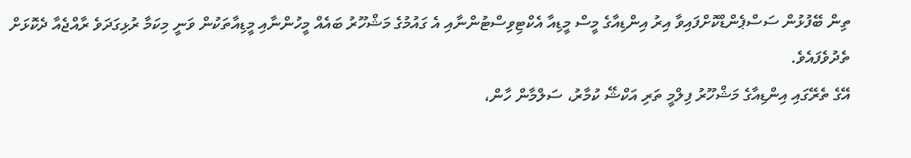ތިން ބޭފުޅުން ސަސްޕެންޑްކޮށްފައިވާ އިރު އިންޑިއާގެ މީސް މީޑިއާ އެކްޓިވިސްޓުންނާއި އެ ގައުމުގެ މަޝްހޫރު ބައެއް މީހުންނާއި މީޑިއާތަކުން ވަނީ މިކަމާ ރުޅިގަދަވެ ރާއްޖެއާ ދެކޮޅަށް ތެދުވެފައެވެ.
އޭގެ ތެރޭގައި އިންޑިއާގެ މަޝްހޫރު ފިލްމީ ތަރި އަކްޝޭ ކުމާރު، ސަލްމާން ހާން،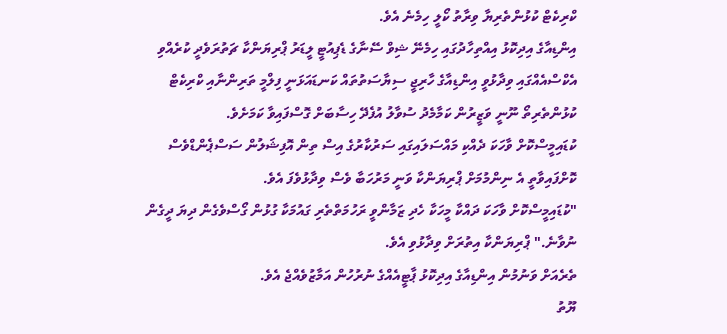ކްރިކެޓް ކުޅުންތެރިޔާ ވިރާތު ކޯލީ ހިމެނެ އެވެ.
އިންޑިއާގެ އިދިކޮޅު އިއްތިހާދުގައި ހިމެނޭ ޝިވް ސޭނާގެ ޑެޕިއުޓީ ލީޑަރު ޕްރިޔަންކާ ޗަތުރަވެދީ ކުރެއްވި އެކްސްއެއްގައި ވިދާޅުވީ އިންޑިއާގެ ހާރިޖީ ސިޔާސަތުތައް ކަނޑައަޅަނީ ފިލްމީ ތަރިންނާއި ކްރިކެޓް ކުޅުންތެރިތޯ ނޫނީ ވަޒީރުން ކަމާމެދު ސުވާލު އުފެދޭ ހިސާބަށް ގޮސްފައިވާ ކަމަށެވެ.
ކުޑައިމީސްކޮށް ވާހަކަ ދެއްކި މައްސަލައިގައި ސަރުކާރުގެ އިސް ތިން އޮފިޝަލުން ސަސްޕެންޑްވެސް ކޮށްފައިވާތީ އެ ނިންމުމަށް ޕްރިޔަންކާ ވަނީ މަރުހަބާ ވެސް ވިދާޅުވެފަ އެވެ.
"ކުޑައިމީސްކޮށް ވާހަކަ ދައްކާ މީހަކާ ހެދި ޒަމާންވީ ރަހުމަތްތެރި ގައުމަކާ ގުޅުން ގޯސްވެގެން ދިޔަ ދީގެން ނުވާނެ." ޕްރިޔަންކާ އިތުރަށް ވިދާޅުވި އެވެ.
ތެރެއަށް ވަނުމުން އިންޑިއާގެ އިދިކޮޅު ޕާޓީއެއްގެ ނުރުހުން އަމާޒުވެއްޖެ އެވެ.
ޔޫތު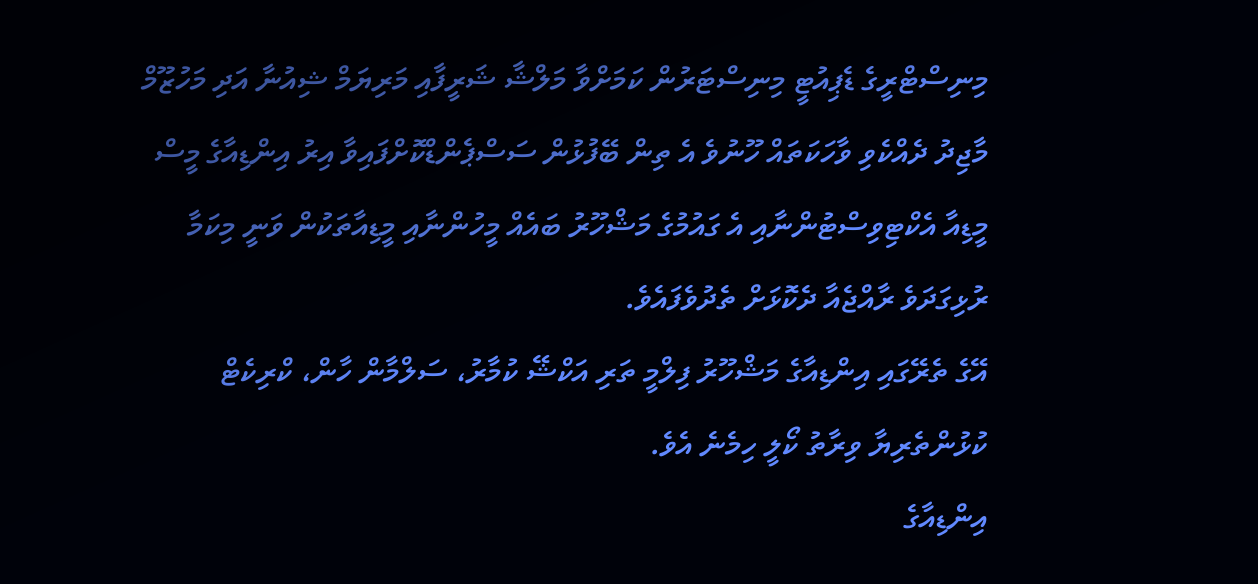މިނިސްޓްރީގެ ޑެޕިއުޓީ މިނިސްޓަރުން ކަމަށްވާ މަލްޝާ ޝަރީފާއި މަރިޔަމް ޝިއުނާ އަދި މަހުޒޫމް މާޖިދު ދެއްކެވި ވާހަކަތައް ހޫނުވެ އެ ތިން ބޭފުޅުން ސަސްޕެންޑްކޮށްފައިވާ އިރު އިންޑިއާގެ މީސް މީޑިއާ އެކްޓިވިސްޓުންނާއި އެ ގައުމުގެ މަޝްހޫރު ބައެއް މީހުންނާއި މީޑިއާތަކުން ވަނީ މިކަމާ ރުޅިގަދަވެ ރާއްޖެއާ ދެކޮޅަށް ތެދުވެފައެވެ.
އޭގެ ތެރޭގައި އިންޑިއާގެ މަޝްހޫރު ފިލްމީ ތަރި އަކްޝޭ ކުމާރު، ސަލްމާން ހާން، ކްރިކެޓް ކުޅުންތެރިޔާ ވިރާތު ކޯލީ ހިމެނެ އެވެ.
އިންޑިއާގެ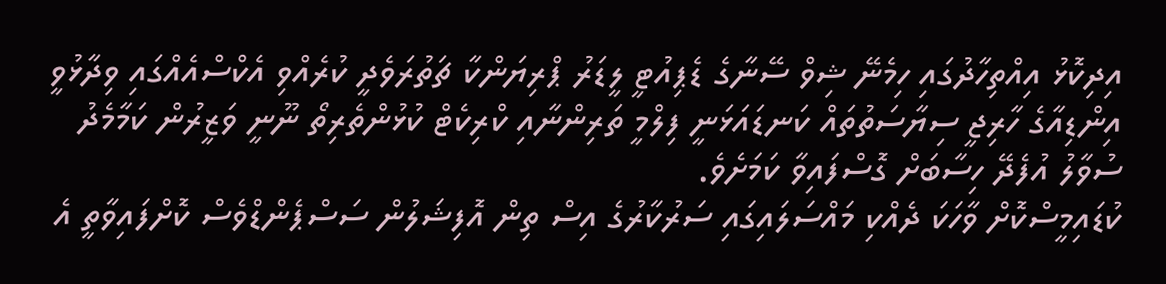އިދިކޮޅު އިއްތިހާދުގައި ހިމެނޭ ޝިވް ސޭނާގެ ޑެޕިއުޓީ ލީޑަރު ޕްރިޔަންކާ ޗަތުރަވެދީ ކުރެއްވި އެކްސްއެއްގައި ވިދާޅުވީ އިންޑިއާގެ ހާރިޖީ ސިޔާސަތުތައް ކަނޑައަޅަނީ ފިލްމީ ތަރިންނާއި ކްރިކެޓް ކުޅުންތެރިތޯ ނޫނީ ވަޒީރުން ކަމާމެދު ސުވާލު އުފެދޭ ހިސާބަށް ގޮސްފައިވާ ކަމަށެވެ.
ކުޑައިމީސްކޮށް ވާހަކަ ދެއްކި މައްސަލައިގައި ސަރުކާރުގެ އިސް ތިން އޮފިޝަލުން ސަސްޕެންޑްވެސް ކޮށްފައިވާތީ އެ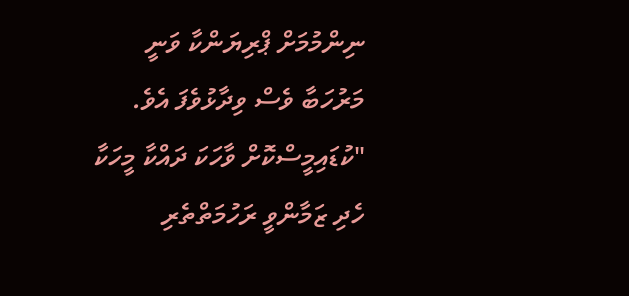ނިންމުމަށް ޕްރިޔަންކާ ވަނީ މަރުހަބާ ވެސް ވިދާޅުވެފަ އެވެ.
"ކުޑައިމީސްކޮށް ވާހަކަ ދައްކާ މީހަކާ ހެދި ޒަމާންވީ ރަހުމަތްތެރި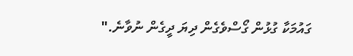ގައުމަކާ ގުޅުން ގޯސްވެގެން ދިޔަ ދީގެން ނުވާނެ."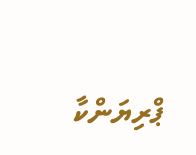ޕްރިޔަންކާ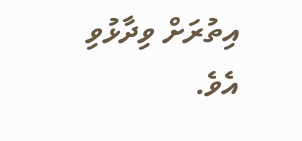އިތުރަށް ވިދާޅުވި އެވެ.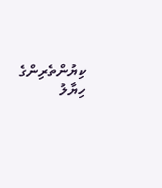ކިޔުންތެރިންގެ ހިޔާލު